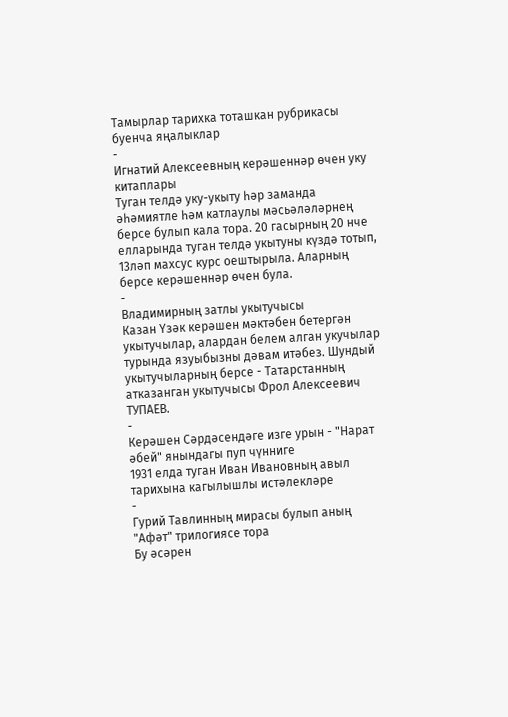Тамырлар тарихка тоташкан рубрикасы буенча яңалыклар
-
Игнатий Алексеевның керәшеннәр өчен уку китаплары
Туган телдә уку-укыту һәр заманда әһәмиятле һәм катлаулы мәсьәләләрнең берсе булып кала тора. 20 гасырның 20 нче елларында туган телдә укытуны күздә тотып, 13ләп махсус курс оештырыла. Аларның берсе керәшеннәр өчен була.
-
Владимирның затлы укытучысы
Казан Үзәк керәшен мәктәбен бетергән укытучылар, алардан белем алган укучылар турында язуыбызны дәвам итәбез. Шундый укытучыларның берсе - Татарстанның атказанган укытучысы Фрол Алексеевич ТУПАЕВ.
-
Керәшен Сәрдәсендәге изге урын - "Нарат әбей" янындагы пуп чүнниге
1931 елда туган Иван Ивановның авыл тарихына кагылышлы истәлекләре
-
Гурий Тавлинның мирасы булып аның "Афәт" трилогиясе тора
Бу әсәрен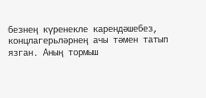безнең күренекле карендәшебез, концлагерьләрнең ачы тәмен татып язган. Аның тормыш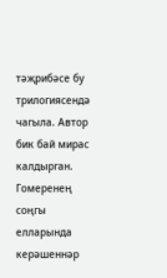тәҗрибәсе бу трилогиясендә чагыла. Автор бик бай мирас калдырган. Гомеренең соңгы елларында керәшеннәр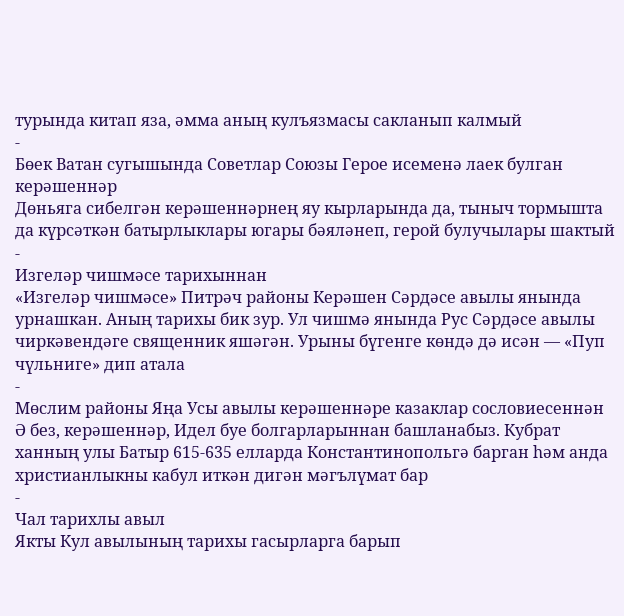турында китап яза, әмма аның кулъязмасы сакланып калмый
-
Бөек Ватан сугышында Советлар Союзы Герое исеменә лаек булган керәшеннәр
Дөньяга сибелгән керәшеннәрнең яу кырларында да, тыныч тормышта да күрсәткән батырлыклары югары бәяләнеп, герой булучылары шактый
-
Изгеләр чишмәсе тарихыннан
«Изгеләр чишмәсе» Питрәч районы Керәшен Сәрдәсе авылы янында урнашкан. Аның тарихы бик зур. Ул чишмә янында Рус Сәрдәсе авылы чиркәвендәге священник яшәгән. Урыны бүгенге көндә дә исән — «Пуп чүльниге» дип атала
-
Мөслим районы Яңа Усы авылы керәшеннәре казаклар сословиесеннән
Ә без, керәшеннәр, Идел буе болгарларыннан башланабыз. Кубрат ханның улы Батыр 615-635 елларда Константинопольгә барган һәм анда христианлыкны кабул иткән дигән мәгълүмат бар
-
Чал тарихлы авыл
Якты Кул авылының тарихы гасырларга барып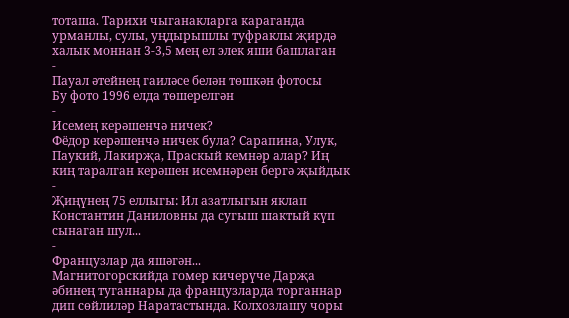тоташа. Тарихи чыганакларга караганда урманлы, сулы, уңдырышлы туфраклы җирдә халык моннан 3-3,5 мең ел элек яши башлаган
-
Пауал әтейнең гаиләсе белән төшкән фотосы
Бу фото 1996 елда төшерелгән
-
Исемең керәшенчә ничек?
Фёдор керәшенчә ничек була? Сарапина, Улук, Паукий, Лакирҗа, Праскый кемнәр алар? Иң киң таралган керәшен исемнәрен бергә җыйдык
-
Җиңүнең 75 еллыгы: Ил азатлыгын яклап
Константин Даниловны да сугыш шактый күп сынаган шул...
-
Французлар да яшәгән...
Магнитогорскийда гомер кичерүче Дарҗа әбинең туганнары да французларда торганнар дип сөйлиләр Наратастында. Колхозлашу чоры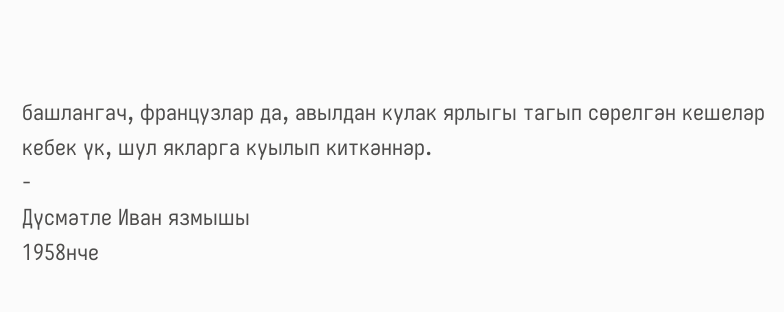башлангач, французлар да, авылдан кулак ярлыгы тагып сөрелгән кешеләр кебек үк, шул якларга куылып киткәннәр.
-
Дүсмәтле Иван язмышы
1958нче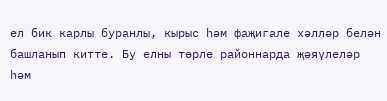ел бик карлы буранлы, кырыс һәм фаҗигале хәлләр белән башланып китте. Бу елны төрле районнарда җәяүлеләр һәм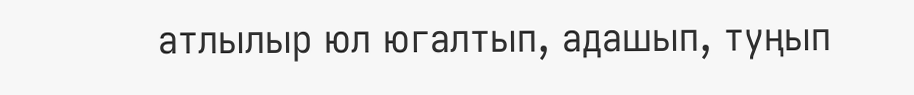атлылыр юл югалтып, адашып, туңып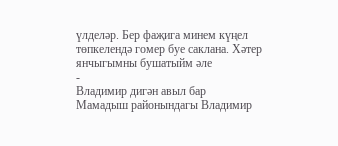үлделәр. Бер фаҗига минем күңел төпкелендә гомер буе саклана. Хәтер янчыгымны бушатыйм әле
-
Владимир дигән авыл бар
Мамадыш районындагы Владимир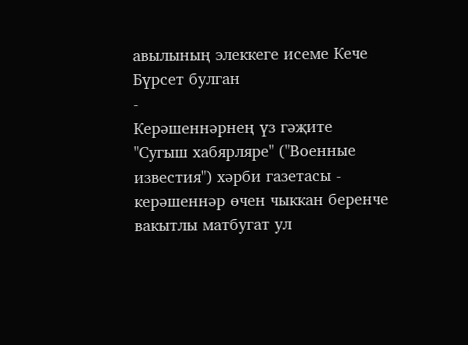авылының элеккеге исеме Кече Бүрсет булган
-
Керәшеннәрнең үз гәҗите
"Сугыш хабярляре" ("Военные известия") хәрби газетасы - керәшеннәр өчен чыккан беренче вакытлы матбугат ул